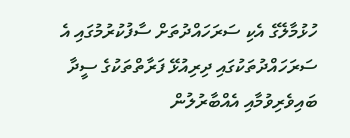ހުޅުމާލޭގެ އެކި ސަރަހައްދުތަށް ސާފުކުރުމުގައި އެ ސަރަހައްދުތަކުގައި ދިރިއުޅޭ ފަރާތްތަކުގެ ސީދާ ބައިވެރިވުމާއި އެއްބާރުލުން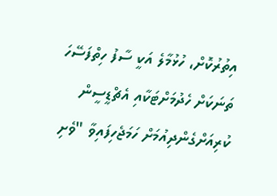އިތުރުކޮށް، ހުޅުމާލެ އަކީ ސާފު ހިތްފަސޭހަ ތަނަކަށް ހެދުމަށްޓަކާއި އެޗްޑީސީން ކުރިއަށްގެންދިއުމަށް ހަމަޖެހިފައިވާ "ވެށި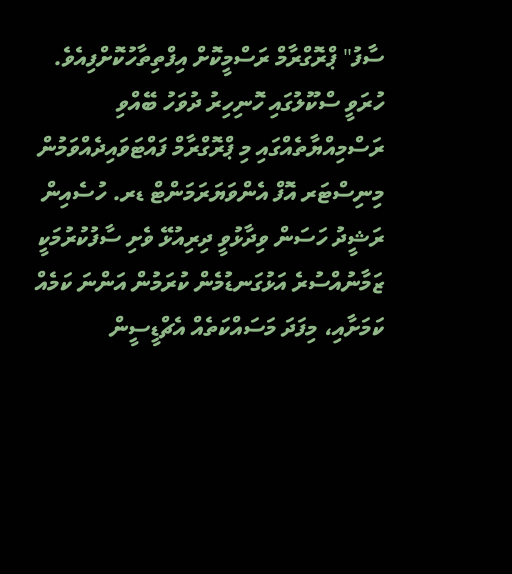ސާފު" ޕްރޮގްރާމް ރަސްމީކޮށް އިފްތިތާހުކޮށްފިއެވެ.
ހުރަވީ ސްކޫލުގައި ހޮނިހިރު ދުވަހު ބޭއްވި ރަސްމިއްޔާތެއްގައި މި ޕްރޮގްރާމް ފައްޓަވައިދެއްވަމުން މިނިސްޓަރ އޮފް އެންވަޔަރަމަންޓް ޑރ. ހުސެއިން ރަޝީދު ހަސަން ވިދާޅުވީ ދިރިއުޅޭ ވެށި ސާފުކުރުމަކީ ޒަމާނުއްސުރެ އަޅުގަނޑުމެން ކުރަމުން އަންނަ ކަމެއް ކަމަށާއި، މިފަދަ މަސައްކަތެއް އެޗްޑީސީން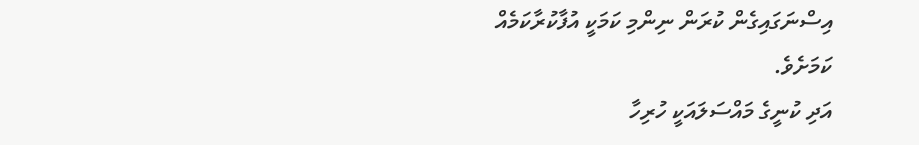އިސްނަގައިގެން ކުރަން ނިންމި ކަމަކީ އުފާކުރާކަމެއް ކަމަށެވެ.
އަދި ކުނީގެ މައްސަލައަކީ ހުރިހާ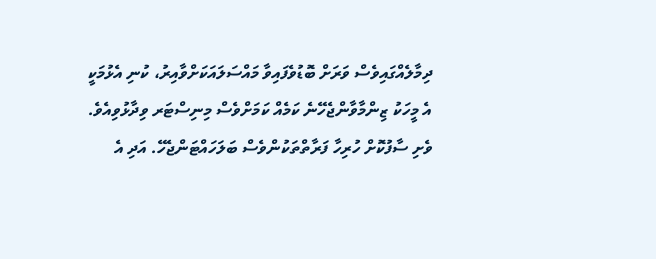ދިމާލެއްގައިވެސް ވަރަށް ބޮޑުވެފައިވާ މައްސަލައަކަށްވާއިރު، ކުނި އެޅުމަކީ އެ މީހަކު ޒިންމާވާންޖެހޭނެ ކަމެއް ކަމަށްވެސް މިނިސްޓަރ ވިދާޅުވިއެވެ.
ވެށި ސާފުކޮށް ހުރިހާ ފަރާތްތަކުންވެސް ބަލަހައްޓަންޖެހޭ. އަދި އެ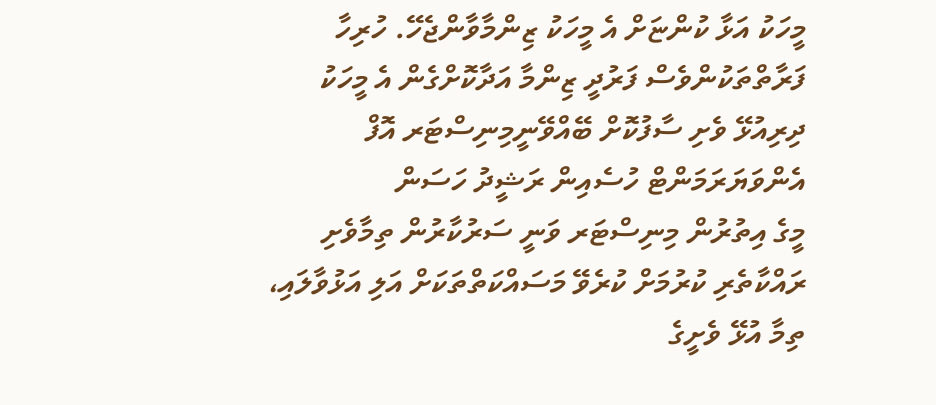މީހަކު އަޅާ ކުންޏަށް އެ މީހަކު ޒިންމާވާންޖެހޭ. ހުރިހާ ފަރާތްތަކުންވެސް ފަރުދީ ޒިންމާ އަދާކޮށްގެން އެ މީހަކު ދިރިއުޅޭ ވެށި ސާފުކޮށް ބޭއްވޭނީމިނިސްޓަރ އޮފް އެންވަޔަރަމަންޓް ހުސެއިން ރަޝީދު ހަސަން
މީގެ އިތުރުން މިނިސްޓަރ ވަނީ ސަރުކާރުން ތިމާވެށި ރައްކާތެރި ކުރުމަށް ކުރެވޭ މަސައްކަތްތަކަށް އަލި އަޅުވާލައި، ތިމާ އުޅޭ ވެށީގެ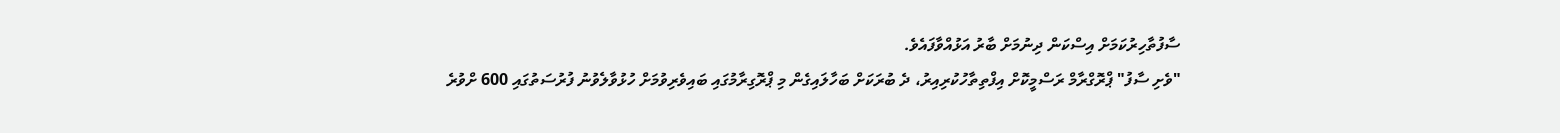ސާފުތާހިރުކަމަށް އިސްކަން ދިނުމަށް ބާރު އަޅުއްވާފައެވެ.
"ވެށި ސާފު" ޕްރޮގްރާމް ރަސްމީކޮށް އިފްތިތާހުކުރިއިރު، ދެ ބުރަކަށް ބަހާލައިގެން މި ޕްރޮގިރާމުގައި ބައިވެރިވުމަށް ހުޅުވާލެވުނު ފުރުސަތުގައި 600 ށްވުރެ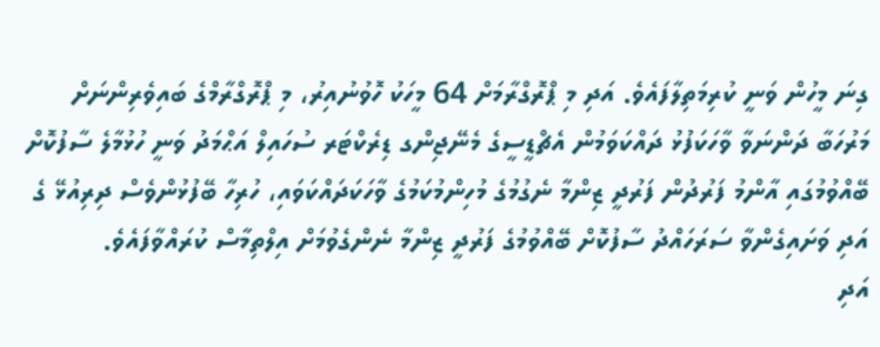ގިނަ މީހުން ވަނީ ކުރިމަތިލާފައެވެ. އަދި މި ޕްރޮގްރާމަށް 64 މީހަކު ހޮވުނުއިރު، މި ޕްރޮގްރާމްގެ ބައިވެރިންނަށް މަރުހަބާ ދަންނަވާ ވާހަކަފުޅު ދައްކަވަމުން އެޗްޑީސީގެ މެނޭޖިންގ ޑިރެކްޓަރ ސުހައިލް އަޙްމަދު ވަނީ ހުޅުމާލެ ސާފުކޮށް ބޭއްވުމުގައި އާންމު ފަރުދުން ފަރުދީ ޒިންމާ ނެގުމުގެ މުހިންމުކަމުގެ ވާހަކަދައްކަވައި، ހުރިހާ ބޭފުޅުންވެސް ދިރިއުޅޭ ގެ އަދި ވަށައިގެންވާ ސަރަހައްދު ސާފުކޮށް ބޭއްވުމުގެ ފަރުދީ ޒިންމާ ނެންގެވުމަށް އިލްތިމާސް ކުރައްވާފައެވެ.
އަދި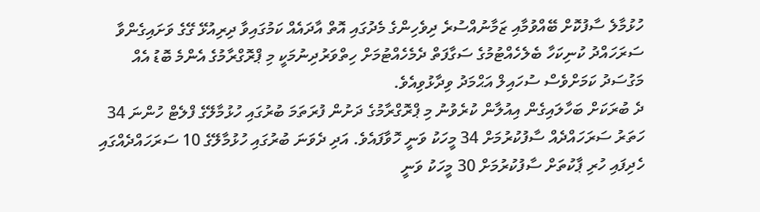ހުޅުމާލެ ސާފުކޮށް ބޭއްވުމާއި ޒަމާނުއްސުރެ ދިވެހިންގެ މެދުގައި އޮތް އާދައެއް ކަމުގައިވާ ދިރިއުޅޭ ގޭގެ ވަށައިގެންވާ ސަރަހައްދު ކުނިކަހާ ބެލެހެއްޓުމުގެ ސަގާފަތް ދެމެހެއްޓުމަށް ހިތްވަރުދިނުމަކީ މި ޕްރޮގްރާމުގެ އެންމެ ބޮޑު އެއް މަގުސަދު ކަމަށްވެސް ސުހައިލް އަޙްމަދު ވިދާޅުވިއެވެ.
ދެ ބުރަކަށް ބަހާލައިގެން އިއުލާން ކުރެވުނު މި ޕްރޮގްރާމުގެ ދަށުން ފުރަތަމަ ބުރުގައި ހުޅުމާލޭގެ ފްލެޓް ހުންނަ 34 ހަތަރު ސަރަހައްދެއް ސާފުކުރުމަށް 34 މީހަކު ވަނީ ހޮވާފައެވެ. އަދި ދެވަނަ ބުރުގައި ހުޅުމާލޭގެ 10 ސަރަހައްދެއްގައި ހެދިފައި ހުރި ޕާކުތަށް ސާފުކުރުމަށް 30 މީހަކު ވަނީ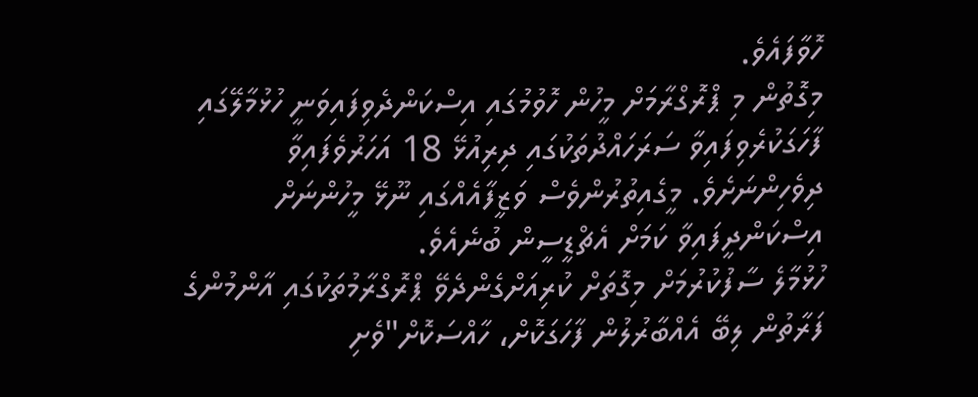ހޮވާފައެވެ.
މިގޮތުން މި ޕްރޮގްރާމަށް މީހުން ހޮވުމުގައި އިސްކަންދެވިފައިވަނީ ހުޅުމާލޭގައި ފާހަގަކުރެވިފައިވާ ސަރަހައްދުތަކުގައި ދިރިއުޅޭ 18 އަހަރުވެފައިވާ ދިވެހިންނަށެވެ. މީގެއިތުރުންވެސް ވަޒީފާއެއްގައި ނޫޅޭ މީހުންނަށް އިސްކަންދީފައިވާ ކަމަށް އެޗްޑީސީން ބުނެއެވެ.
ހުޅުމާލެ ސާފުކުރުމަށް މިގޮތަށް ކުރިއަށްގެންދެވޭ ޕްރޮގްރާމުތަކުގައި އާންމުންގެ ފަރާތުން ލިބޭ އެއްބާރުލުން ފާހަގަކޮށް، ހާއްސަކޮށް"ވެށި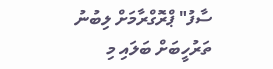ސާފު" ޕްރޮގްރާމަށް ލިބުނު ތަރުހީބަށް ބަލައި މި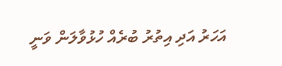އަހަރު އަދި އިތުރު ބުރެއް ހުޅުވާލަން ވަނީ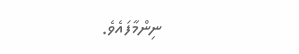ނިންމާފައެވެ.